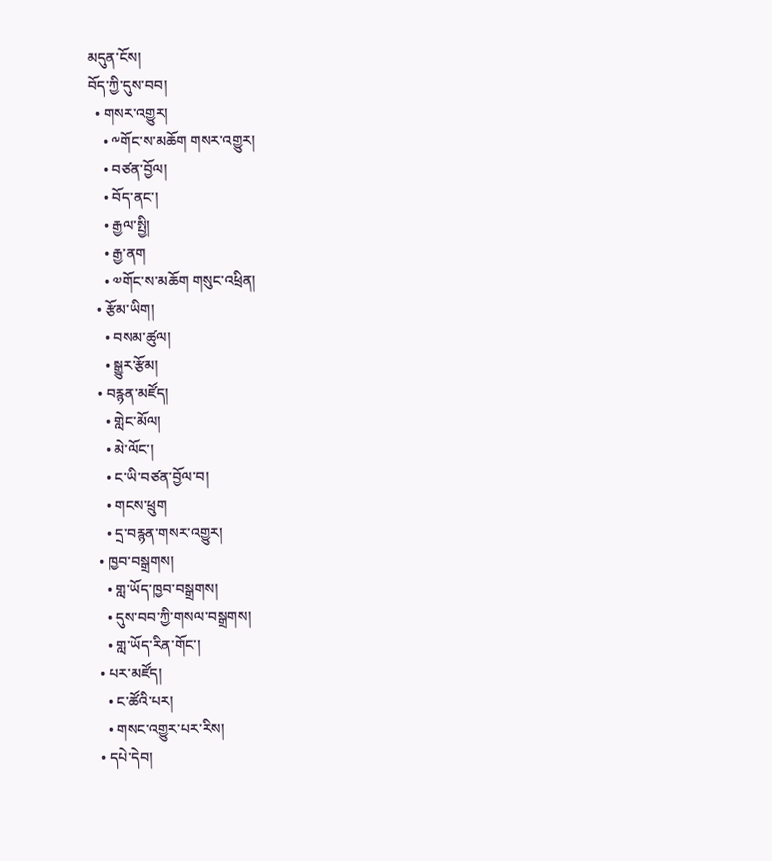མདུན་ངོས།
བོད་ཀྱི་དུས་བབ།
  • གསར་འགྱུར།
    • ༸གོང་ས་མཆོག གསར་འགྱུར།
    • བཙན་བྱོལ།
    • བོད་ནང་།
    • རྒྱལ་སྤྱི།
    • རྒྱ་ནག
    • ༧གོང་ས་མཆོག གསུང་འཕྲིན།
  • རྩོམ་ཡིག།
    • བསམ་ཚུལ།
    • སྒྱུར་རྩོམ།
  • བརྙན་མཛོད།
    • གླེང་མོལ།
    • མེ་ལོང་།
    • ང་ཡི་བཙན་བྱོལ་བ།
    • གངས་ཕྲུག
    • དྲ་བརྙན་གསར་འགྱུར།
  • ཁྱབ་བསྒྲགས།
    • གླ་ཡོད་ཁྱབ་བསྒྲགས།
    • དུས་བབ་ཀྱི་གསལ་བསྒྲགས།
    • གླ་ཡོད་རིན་གོང་།
  • པར་མཛོད།
    • ང་ཚོའི་པར།
    • གསང་འགྱུར་པར་རིས།
  • དཔེ་དེབ།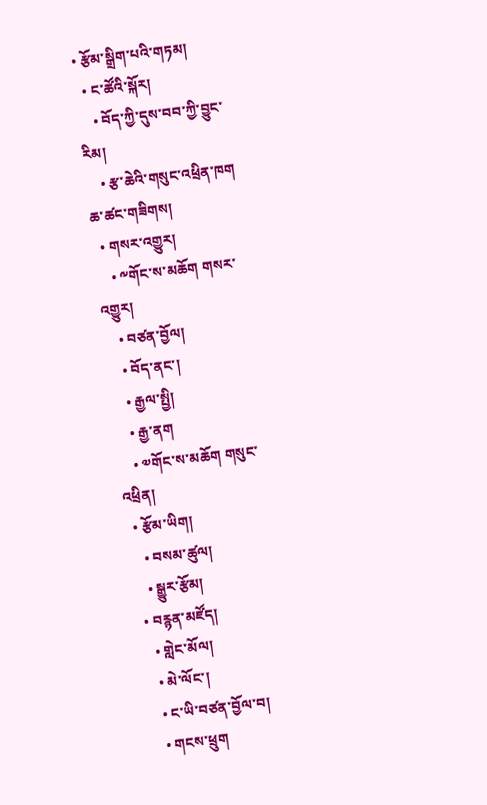• རྩོམ་སྒྲིག་པའི་གཏམ།
  • ང་ཚོའི་སྐོར།
    • བོད་ཀྱི་དུས་བབ་ཀྱི་བྱུང་རིམ།
    • རྩ་ཆེའི་གསུང་འཕྲིན་ཁག
ཆ་ཚང་གཟིགས།
  • གསར་འགྱུར།
    • ༸གོང་ས་མཆོག གསར་འགྱུར།
    • བཙན་བྱོལ།
    • བོད་ནང་།
    • རྒྱལ་སྤྱི།
    • རྒྱ་ནག
    • ༧གོང་ས་མཆོག གསུང་འཕྲིན།
  • རྩོམ་ཡིག།
    • བསམ་ཚུལ།
    • སྒྱུར་རྩོམ།
  • བརྙན་མཛོད།
    • གླེང་མོལ།
    • མེ་ལོང་།
    • ང་ཡི་བཙན་བྱོལ་བ།
    • གངས་ཕྲུག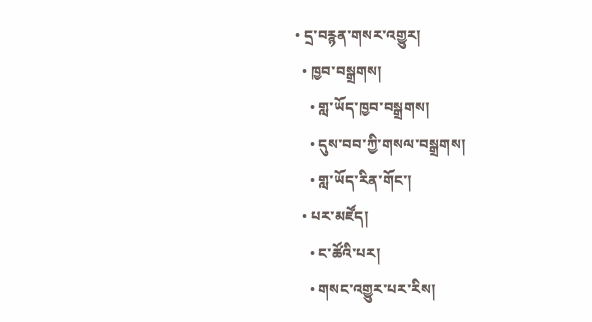• དྲ་བརྙན་གསར་འགྱུར།
  • ཁྱབ་བསྒྲགས།
    • གླ་ཡོད་ཁྱབ་བསྒྲགས།
    • དུས་བབ་ཀྱི་གསལ་བསྒྲགས།
    • གླ་ཡོད་རིན་གོང་།
  • པར་མཛོད།
    • ང་ཚོའི་པར།
    • གསང་འགྱུར་པར་རིས།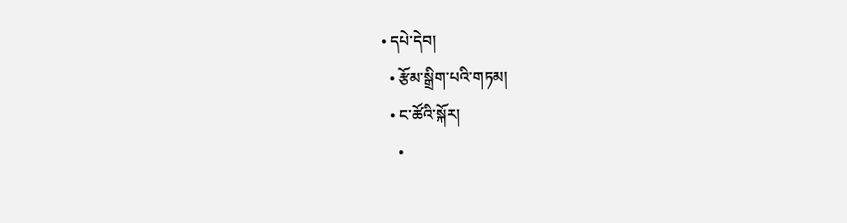• དཔེ་དེབ།
  • རྩོམ་སྒྲིག་པའི་གཏམ།
  • ང་ཚོའི་སྐོར།
    •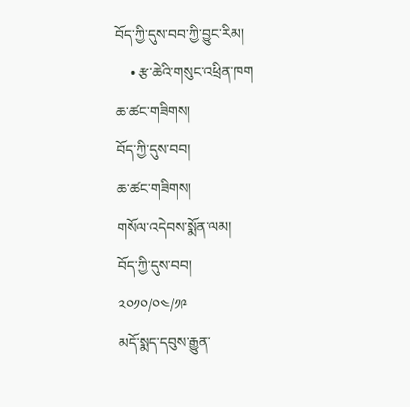བོད་ཀྱི་དུས་བབ་ཀྱི་བྱུང་རིམ།
    • རྩ་ཆེའི་གསུང་འཕྲིན་ཁག
ཆ་ཚང་གཟིགས།
བོད་ཀྱི་དུས་བབ།
ཆ་ཚང་གཟིགས།
གསོལ་འདེབས་སྨོན་ལམ།
བོད་ཀྱི་དུས་བབ།
༢༠༡༠/༠༤/༡༩
མདོ་སྨད་དབུས་རྒྱུན་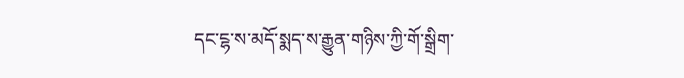དང་ངྷ་ས་མདོ་སྨད་ས་རྒྱུན་གཉིས་ཀྱི་གོ་སྒྲིག་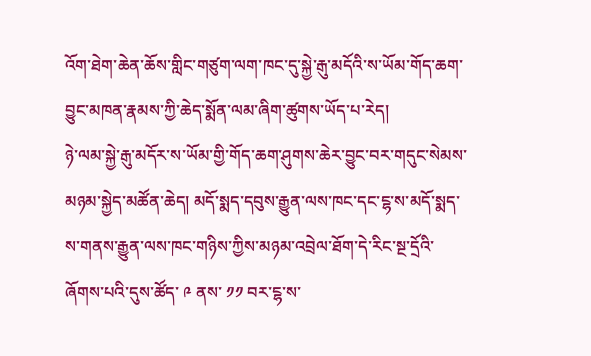འོག་ཐེག་ཆེན་ཆོས་གླིང་གཙུག་ལག་ཁང་དུ་སྐྱེ་རྒུ་མདོའི་ས་ཡོམ་གོད་ཆག་བྱུང་མཁན་རྣམས་ཀྱི་ཆེད་སྨོན་ལམ་ཞིག་ཚུགས་ཡོད་པ་རེད།
ཉེ་ལམ་སྐྱེ་རྒུ་མདོར་ས་ཡོམ་གྱི་གོད་ཆག་ཤུགས་ཆེར་བྱུང་བར་གདུང་སེམས་མཉམ་སྐྱེད་མཚོན་ཆེད། མདོ་སྨད་དབུས་རྒྱུན་ལས་ཁང་དང་ངྷ་ས་མདོ་སྨད་ས་གནས་རྒྱུན་ལས་ཁང་གཉིས་ཀྱིས་མཉམ་འབྲེལ་ཐོག་དེ་རིང་སྔ་དྲོའི་ཞོགས་པའི་དུས་ཚོད་ ༩ ནས་ ༡༡ བར་ངྷ་ས་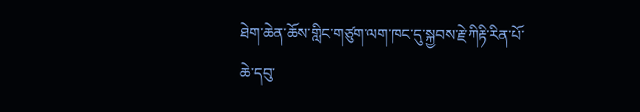ཐེག་ཆེན་ཆོས་གླིང་གཙུག་ལག་ཁང་དུ་སྐྱབས་རྗེ་ཀིརྟི་རིན་པོ་ཆེ་དབུ་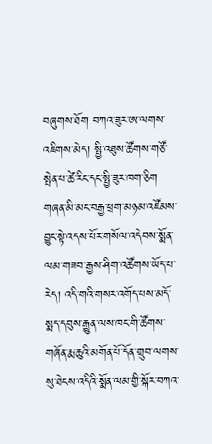བཞུགས་ཐོག བཀའ་ཟུར་ཨ་ལགས་འཇིགས་མེད། སྤྱི་འཐུས་ཚོགས་གཙོ་སྤེན་པ་ཚེ་རིང་དང་སྤྱི་ཟུར་ཁག་ཅིག གཞན་མི་མང་བརྒྱ་ཕྲག་མཉམ་འཛོམས་བྱུང་སྟེ་འདས་པོར་གསོལ་འདེབས་སྨོན་ལམ་གཟབ་རྒྱས་ཤིག་འཚོགས་ཡོད་པ་རེད། འདི་གའི་གསར་འགོད་པས་མདོ་སྨད་དབུས་རྒྱུན་ལས་ཁང་གི་ཚོགས་གཞོན་རྨ་ཆུའི་མགོན་པོ་དོན་གྲུབ་ལགས་སུ་ཐེངས་འདིའི་སྨོན་ལམ་གྱི་སྐོར་བཀའ་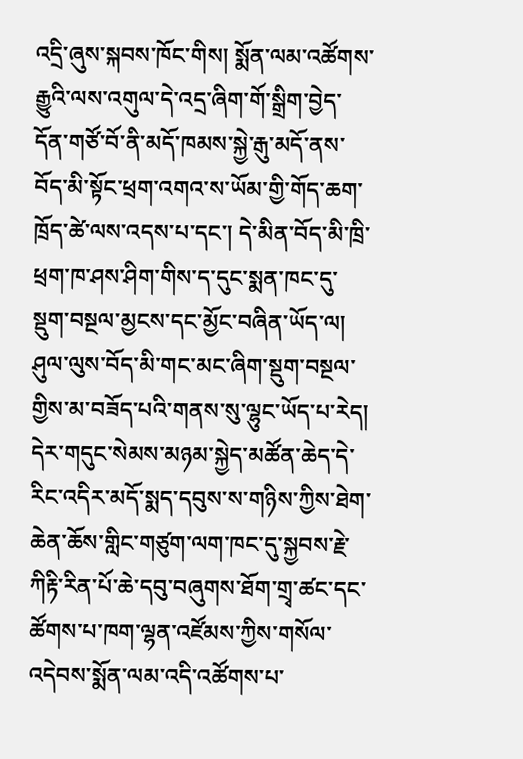འདྲི་ཞུས་སྐབས་ཁོང་གིས། སྨོན་ལམ་འཚོགས་རྒྱུའི་ལས་འགུལ་དེ་འདྲ་ཞིག་གོ་སྒྲིག་བྱེད་དོན་གཙོ་བོ་ནི་མདོ་ཁམས་སྐྱེ་རྒུ་མདོ་ནས་བོད་མི་སྟོང་ཕྲག་འགའ་ས་ཡོམ་གྱི་གོད་ཆག་ཁྲོད་ཚེ་ལས་འདས་པ་དང་། དེ་མིན་བོད་མི་ཁྲི་ཕྲག་ཁ་ཤས་ཤིག་གིས་ད་དུང་སྨན་ཁང་དུ་སྡུག་བསྔལ་མྱངས་དང་མྱོང་བཞིན་ཡོད་ལ། ཤུལ་ལུས་བོད་མི་གང་མང་ཞིག་སྡུག་བསྔལ་གྱིས་མ་བཟོད་པའི་གནས་སུ་ལྷུང་ཡོད་པ་རེད། དེར་གདུང་སེམས་མཉམ་སྐྱེད་མཚོན་ཆེད་དེ་རིང་འདིར་མདོ་སྨད་དབུས་ས་གཉིས་ཀྱིས་ཐེག་ཆེན་ཆོས་གླིང་གཙུག་ལག་ཁང་དུ་སྐྱབས་རྗེ་ཀིརྟི་རིན་པོ་ཆེ་དབུ་བཞུགས་ཐོག་གྲྭ་ཚང་དང་ཚོགས་པ་ཁག་ལྷན་འཛོམས་ཀྱིས་གསོལ་འདེབས་སྨོན་ལམ་འདི་འཚོགས་པ་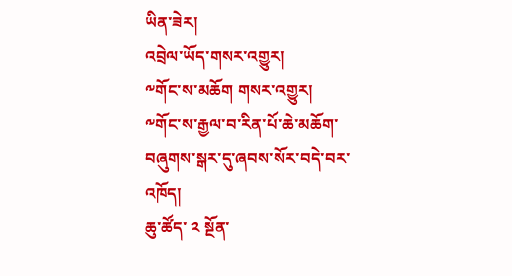ཡིན་ཟེར།
འབྲེལ་ཡོད་གསར་འགྱུར།
༸གོང་ས་མཆོག གསར་འགྱུར།
༸གོང་ས་རྒྱལ་བ་རིན་པོ་ཆེ་མཆོག་བཞུགས་སྒར་དུ་ཞབས་སོར་བདེ་བར་འཁོད།
ཆུ་ཚོད་ ༢ སྔོན་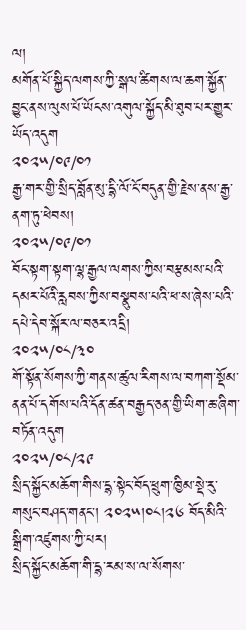ལ།
མགོན་པོ་སྐྱིད་ལགས་ཀྱི་སྒལ་ཚིགས་ལ་ཆག་སྐྱོན་བྱུང་ནས་ལུས་པོ་ཡོངས་འགུལ་སྐྱོད་མི་ཐུབ་པར་གྱུར་ཡོད་འདུག
༢༠༢༥/༠༩/༠༡
རྒྱ་གར་གྱི་སྲིད་བློན་མུ་དྷི་ལོ་ངོ་བདུན་གྱི་རྗེས་ནས་རྒྱ་ནག་ཏུ་ཕེབས།
༢༠༢༥/༠༩/༠༡
བོང་སྟག་སྟག་ལྷ་རྒྱལ་ལགས་ཀྱིས་བརྩམས་པའི་དམར་པོའི་རླབས་ཀྱིས་བསྣུབས་པའི་ཕ་ས་ཞེས་པའི་དཔེ་དེབ་སྐོར་ལ་བཅར་འདྲི།
༢༠༢༥/༠༨/༣༠
གོ་སྟོན་སོགས་ཀྱི་གནས་ཚུལ་རིགས་ལ་བཀག་སྡོམ་ནན་པོ་དགོས་པའི་དོན་ཚན་བརྒྱད་ཅན་གྱི་ཡིག་ཆ་ཞིག་བཏོན་འདུག
༢༠༢༥/༠༨/༢༩
སྲིད་སྐྱོང་མཆོག་གིས་དྷ་སྟེང་བོད་ཕྲུག་ཁྱིམ་སྡེ་རུ་གསུང་བཤད་གནང་། ༢༠༢༥།༠༨།༢༦ བོད་མིའི་སྒྲིག་འཛུགས་ཀྱི་པར།
སྲིད་སྐྱོང་མཆོག་གི་དྷ་རམ་ས་ལ་སོགས་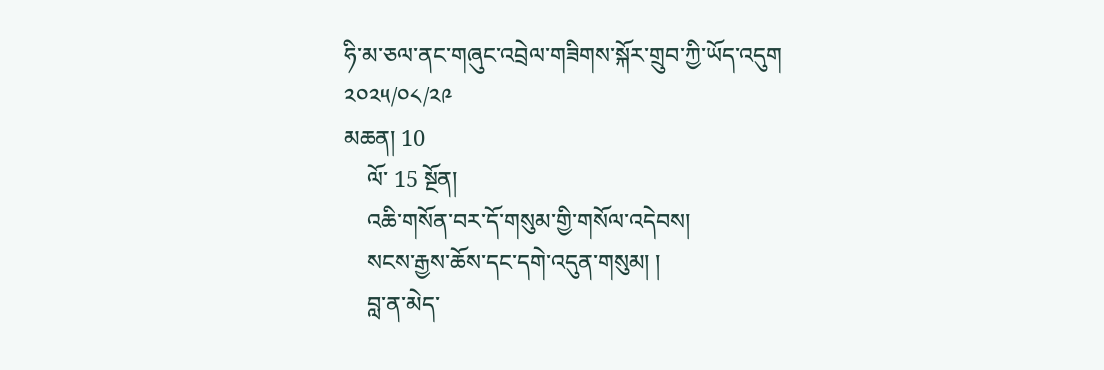ཧི་མ་ཅལ་ནང་གཞུང་འབྲེལ་གཟིགས་སྐོར་གྲུབ་ཀྱི་ཡོད་འདུག
༢༠༢༥/༠༨/༢༩
མཆན། 10
    ལོ་ 15 སྔོན།
    འཆི་གསོན་བར་དོ་གསུམ་གྱི་གསོལ་འདེབས།
    སངས་རྒྱས་ཆོས་དང་དགེ་འདུན་གསུམ། །
    བླ་ན་མེད་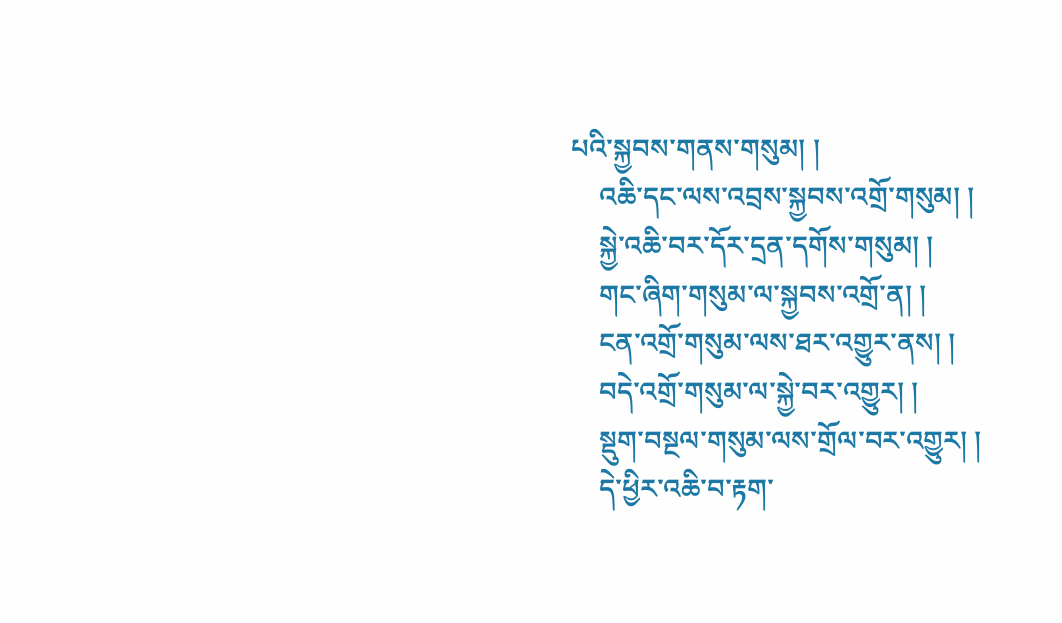པའི་སྐྱབས་གནས་གསུམ། །
    འཆི་དང་ལས་འབྲས་སྐྱབས་འགྲོ་གསུམ། །
    སྐྱེ་འཆི་བར་དོར་དྲན་དགོས་གསུམ། །
    གང་ཞིག་གསུམ་ལ་སྐྱབས་འགྲོ་ན། །
    ངན་འགྲོ་གསུམ་ལས་ཐར་འགྱུར་ནས། །
    བདེ་འགྲོ་གསུམ་ལ་སྐྱེ་བར་འགྱུར། །
    སྡུག་བསྔལ་གསུམ་ལས་གྲོལ་བར་འགྱུར། །
    དེ་ཕྱིར་འཆི་བ་རྟག་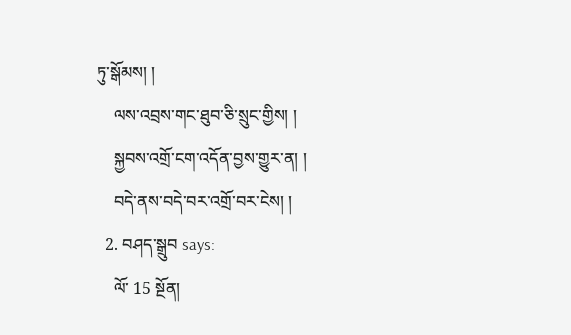ཏུ་སྒོམས། །
    ལས་འབྲས་གང་ཐུབ་ཅི་སྲུང་གྱིས། །
    སྐྱབས་འགྲོ་ངག་འདོན་བྱས་གྱུར་ན། །
    བདེ་ནས་བདེ་བར་འགྲོ་བར་ངེས། །
  2. བཤད་སྒྲུབ says:
    ལོ་ 15 སྔོན།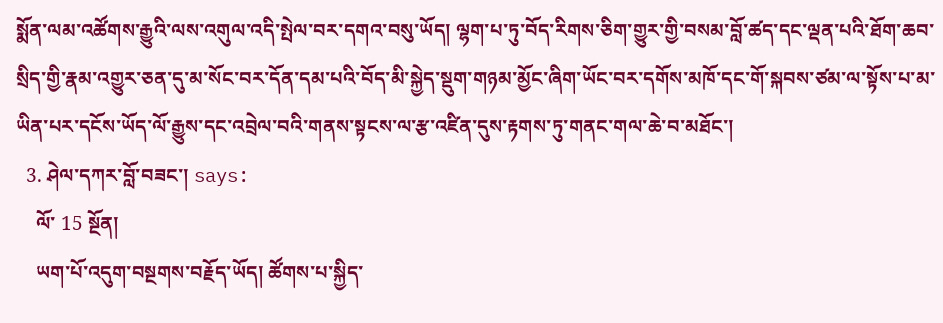སྨོན་ལམ་འཚོགས་རྒྱུའི་ལས་འགུལ་འདི་སྤེལ་བར་དགའ་བསུ་ཡོད། ལྷག་པ་ཏུ་བོད་རིགས་ཅིག་གྱུར་གྱི་བསམ་བློ་ཚད་དང་ལྡན་པའི་ཐོག་ཆབ་སྲིད་གྱི་རྣམ་འགྱུར་ཅན་དུ་མ་སོང་བར་དོན་དམ་པའི་བོད་མི་སྐྱེད་སྡུག་གཉམ་མྱོང་ཞིག་ཡོང་བར་དགོས་མཁོ་དང་གོ་སྐབས་ཙམ་ལ་སྟོས་པ་མ་ཡིན་པར་དངོས་ཡོད་ལོ་རྒྱུས་དང་འབྲེལ་བའི་གནས་སྟངས་ལ་རྩ་འཛིན་དུས་རྟགས་ཏུ་གནང་གལ་ཆེ་བ་མཐོང་།
  3. ཤེལ་དཀར་བློ་བཟང་། says:
    ལོ་ 15 སྔོན།
    ཡག་པོ་འདུག་བསྔགས་བརྗོད་ཡོད། ཚོགས་པ་སྐྱིད་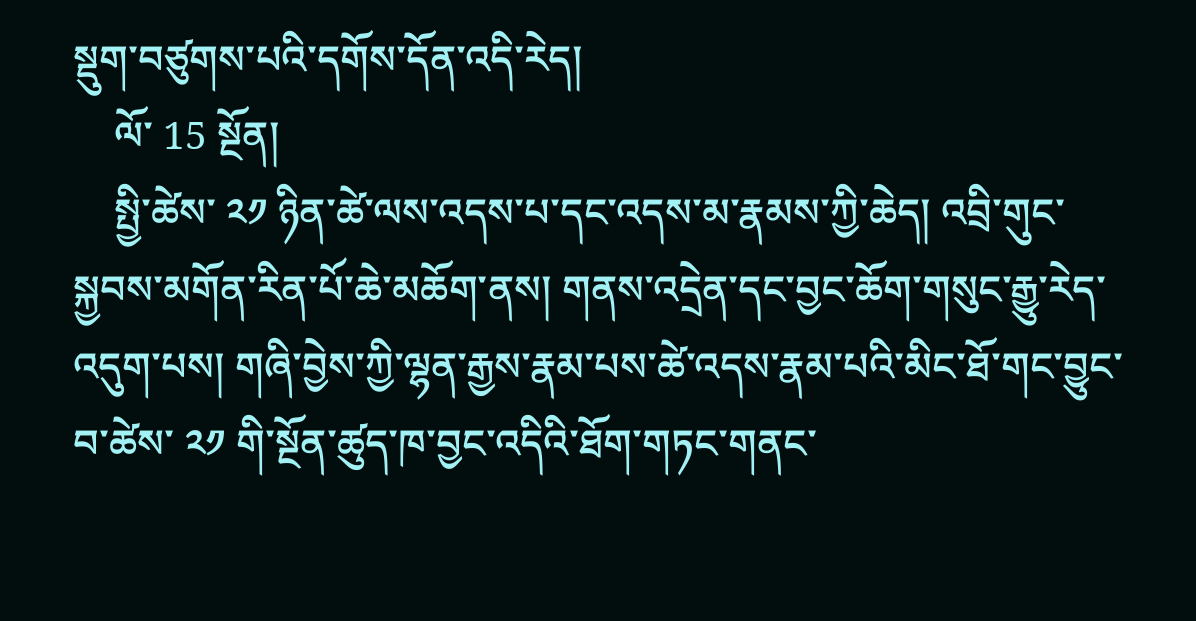སྡུག་བཙུགས་པའི་དགོས་དོན་འདི་རེད།
    ལོ་ 15 སྔོན།
    སྤྱི་ཚེས་ ༢༡ ཉིན་ཚེ་ལས་འདས་པ་དང་འདས་མ་རྣམས་ཀྱི་ཆེད། འབྲི་གུང་སྐྱབས་མགོན་རིན་པོ་ཆེ་མཆོག་ནས། གནས་འདྲེན་དང་བྱང་ཆོག་གསུང་རྒྱུ་རེད་འདུག་པས། གཞི་བྱེས་ཀྱི་ལྷན་རྒྱས་རྣམ་པས་ཚེ་འདས་རྣམ་པའི་མིང་ཐོ་གང་བྱུང་བ་ཚེས་ ༢༡ གི་སྔོན་ཚུད་ཁ་བྱང་འདིའི་ཐོག་གཏང་གནང་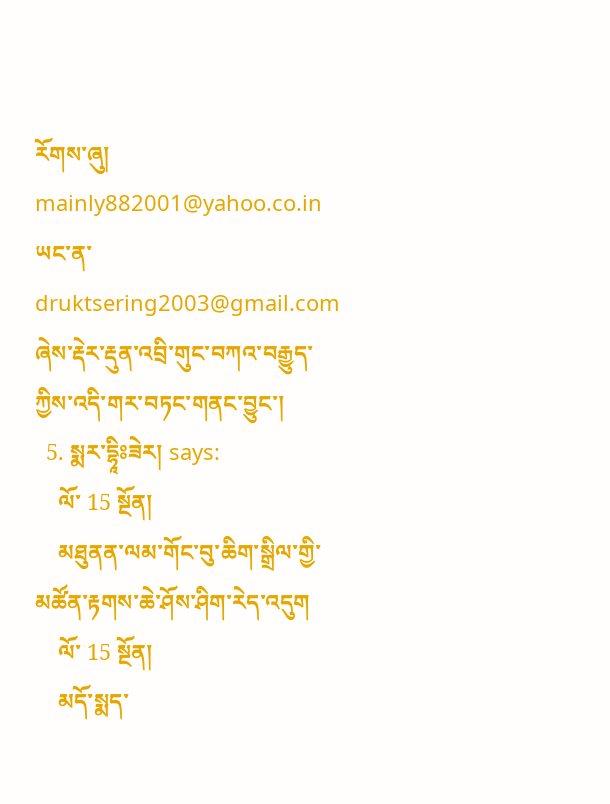རོགས་ཞུ། mainly882001@yahoo.co.in ཡང་ན་ druktsering2003@gmail.com ཞེས་རྡེར་རྡུན་འབྲི་གུང་བཀའ་བརྒྱུད་ཀྱིས་འདི་གར་བཏང་གནང་བྱུང་།
  5. སྨར་དྷཱིཿཟེར། says:
    ལོ་ 15 སྔོན།
    མཐུནན་ལམ་གོང་བུ་ཆིག་སྒྲིལ་གྱི་མཚོན་རྟགས་ཆེ་ཤོས་ཤིག་རེད་འདུག
    ལོ་ 15 སྔོན།
    མདོ་སྨད་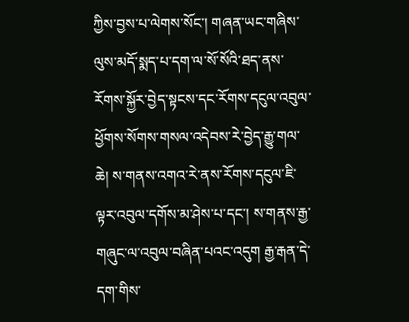ཀྱིས་བྱས་པ་ལེགས་སོང་། གཞན་ཡང་གཞིས་ལུས་མདོ་སྨད་པ་དག་ལ་སོ་སོའི་ཐད་ནས་རོགས་སྐྱོར་བྱེད་སྟངས་དང་རོགས་དངུལ་འབུལ་ཕྱོགས་སོགས་གསལ་འདེབས་རེ་བྱེད་རྒྱུ་གལ་ཆེ། ས་གནས་འགའ་རེ་ནས་རོགས་དངུལ་ཇི་ལྟར་འབུལ་དགོས་མ་ཤེས་པ་དང་། ས་གནས་རྒྱ་གཞུང་ལ་འབུལ་བཞིན་པའང་འདུག རྒྱ་རྒན་དེ་དག་གིས་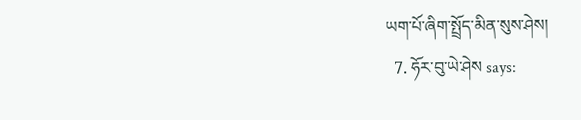ཡག་པོ་ཞིག་སྤྲོད་མིན་སུས་ཤེས།
  7. ཧོར་བུ་ཡེ་ཤེས says: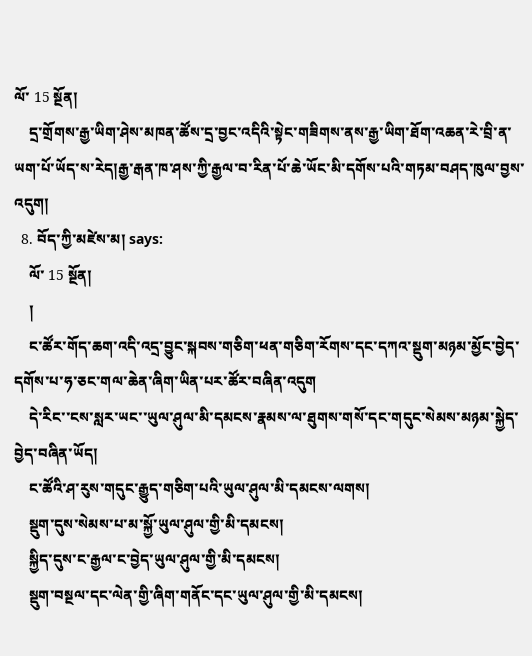ལོ་ 15 སྔོན།
    དྲ་གྲོགས་རྒྱ་ཡིག་ཤེས་མཁན་ཚོས་དྲ་བྱང་འདིའི་སྟེང་གཟིགས་ནས་རྒྱ་ཡིག་ཐོག་འཆན་རེ་བྲི་ན་ཡག་པོ་ཡོད་ས་རེད།རྒྱ་རྒན་ཁ་ཤས་ཀྱི་རྒྱལ་བ་རིན་པོ་ཆེ་ཡོང་མི་དགོས་པའི་གཏམ་བཤད་ཁུལ་བྱས་འདུག།
  8. བོད་ཀྱི་མཛེས་མ། says:
    ལོ་ 15 སྔོན།
    །
    ང་ཚོར་གོད་ཆག་འདི་འདྲ་བྱུང་སྐབས་གཅིག་ཕན་གཅིག་རོགས་དང་དཀའ་སྡུག་མཉམ་མྱོང་བྱེད་དགོས་པ་ཧ་ཅང་གལ་ཆེན་ཞིག་ཡིན་པར་ཚོར་བཞིན་འདུག
    དེ་རིང་་ངས་སླར་ཡང་་ཡུལ་ཤུལ་མི་དམངས་རྣམས་ལ་ཐུགས་གསོ་དང་གདུང་སེམས་མཉམ་སྐྱེད་བྱེད་བཞིན་ཡོད།
    ང་ཚོའི་ཤ་རུས་གདུང་རྒྱུད་གཅིག་པའི་ཡུལ་ཤུལ་མི་དམངས་ལགས།
    སྡུག་དུས་སེམས་པ་མ་སྐྱོ་ཡུལ་ཤུལ་གྱི་མི་དམངས།
    སྐྱིད་དུས་ང་རྒྱལ་ང་བྱེད་ཡུལ་ཤུལ་གྱི་མི་དམངས།
    སྡུག་བསྔལ་དང་ལེན་གྱི་ཞིག་གནོང་དང་ཡུལ་ཤུལ་གྱི་མི་དམངས།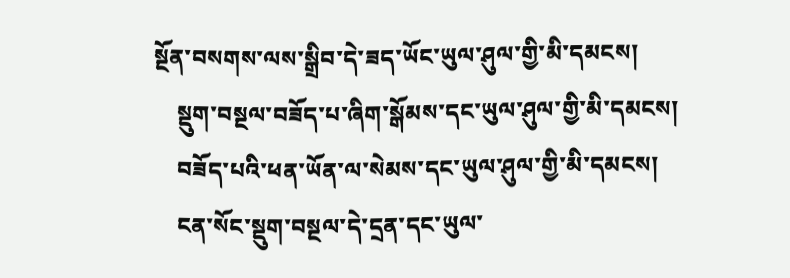སྔོན་བསགས་ལས་སྒྲིབ་དེ་ཟད་ཡོང་ཡུལ་ཤུལ་གྱི་མི་དམངས།
    སྡུག་བསྔལ་བཟོད་པ་ཞིག་སྒོམས་དང་ཡུལ་ཤུལ་གྱི་མི་དམངས།
    བཟོད་པའི་ཕན་ཡོན་ལ་སེམས་དང་ཡུལ་ཤུལ་གྱི་མི་དམངས།
    ངན་སོང་སྡུག་བསྔལ་དེ་དྲན་དང་ཡུལ་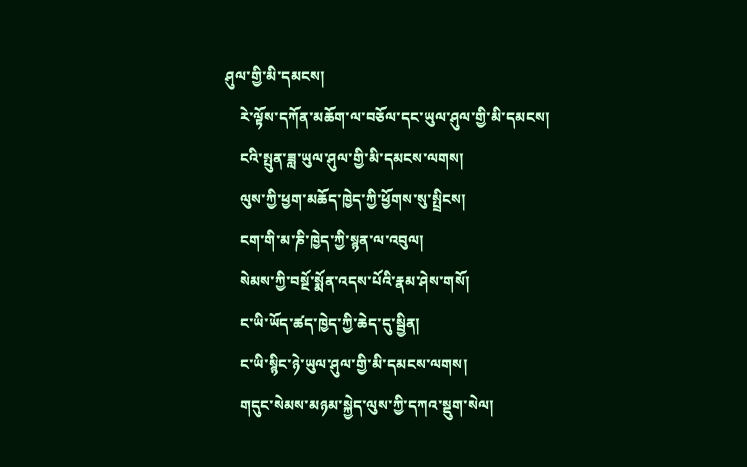ཤུལ་གྱི་མི་དམངས།
    རེ་ལྟོས་དཀོན་མཆོག་ལ་བཅོལ་དང་ཡུལ་ཤུལ་གྱི་མི་དམངས།
    ངའི་སྤུན་ཟླ་ཡུལ་ཤུལ་གྱི་མི་དམངས་ལགས།
    ལུས་ཀྱི་ཕྱག་མཆོད་ཁྱེད་ཀྱི་ཕྱོགས་སུ་སྤྲིངས།
    ངག་གི་མ་ཎི་ཁྱེད་ཀྱི་སྙན་ལ་འབུལ།
    སེམས་ཀྱི་བསྔོ་སྨོན་འདས་པོའི་རྣམ་ཤེས་གསོ།
    ང་ཡི་ཡོད་ཚད་ཁྱེད་ཀྱི་ཆེད་དུ་སྦྱིན།
    ང་ཡི་སྙིང་ཉེ་ཡུལ་ཤུལ་གྱི་མི་དམངས་ལགས།
    གདུང་སེམས་མཉམ་སྐྱེད་ལུས་ཀྱི་དཀའ་སྡུག་སེལ།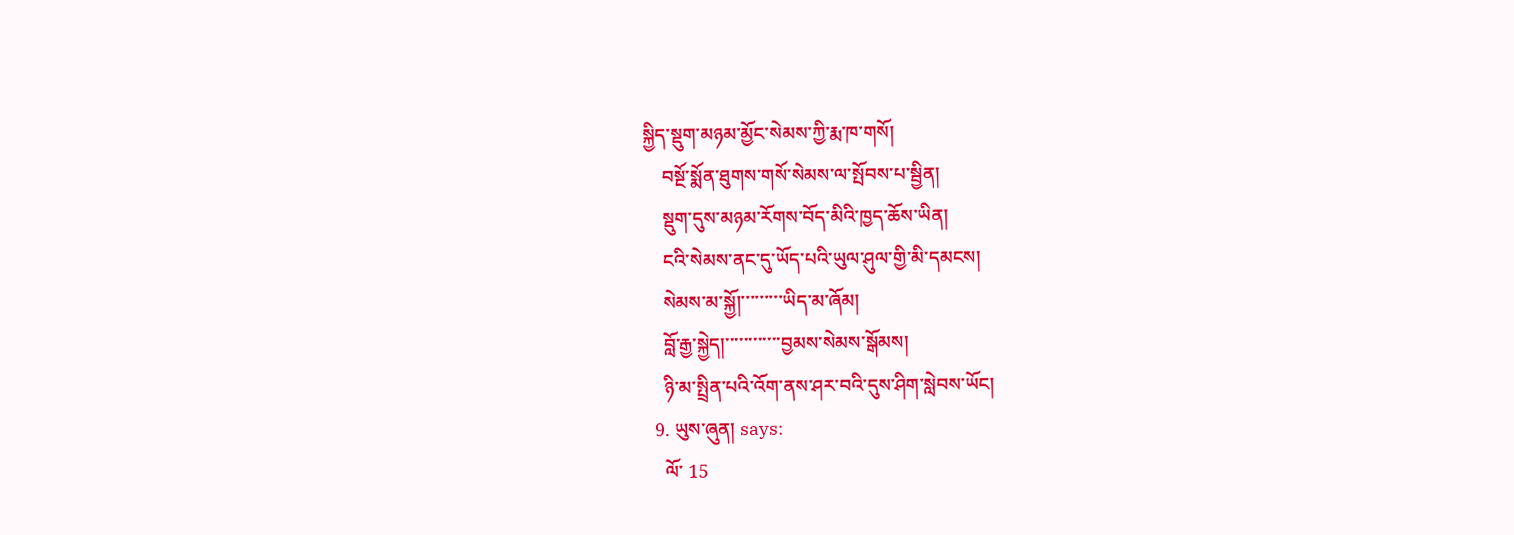སྐྱིད་སྡུག་མཉམ་མྱོང་སེམས་ཀྱི་རྨ་ཁ་གསོ།
    བསྔོ་སྨོན་ཐུགས་གསོ་སེམས་ལ་སྤོབས་པ་སྦྱིན།
    སྡུག་དུས་མཉམ་རོགས་བོད་མིའི་ཁྱད་ཆོས་ཡིན།
    ངའི་སེམས་ནང་དུ་ཡོད་པའི་ཡུལ་ཤུལ་གྱི་མི་དམངས།
    སེམས་མ་སྐྱོ།་་་་་་་་་ཡིད་མ་ཞོམ།
    བློ་རྒྱ་སྐྱེད།་་་་་་་་་་་་བྱམས་སེམས་སྒོམས།
    ཉི་མ་སྤྲིན་པའི་འོག་ནས་ཤར་བའི་དུས་ཤིག་སླེབས་ཡོང།
  9. ཡུས་ཞུན། says:
    ལོ་ 15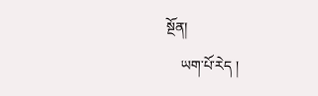སྔོན།
    ཡག་པོ་རེད །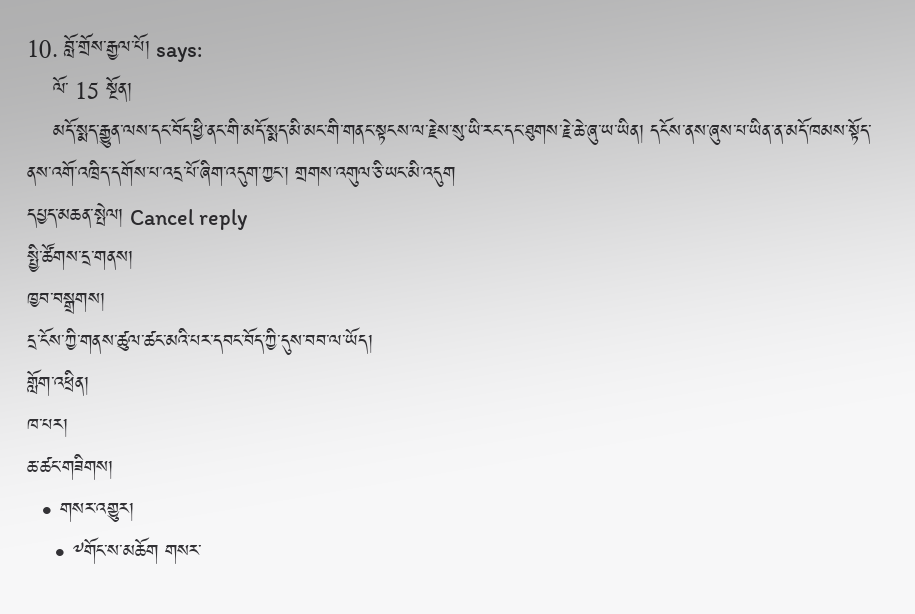10. བློ་གྲོས་རྒྱལ་པོ། says:
    ལོ་ 15 སྔོན།
    མདོ་སྨད་རྒྱུན་ལས་དང་བོད་ཕྱི་ནང་གི་མདོ་སྨད་མི་མང་གི་གནང་སྟངས་ལ་རྗེས་སུ་ཡི་རང་དང་ཐུགས་རྗེ་ཆེ་ཞུ་ཡ་ཡིན། དངོས་ནས་ཞུས་པ་ཡིན་ན་མདོ་ཁམས་སྟོད་ནས་འགོ་འཁྲིད་དགོས་པ་འདྲ་པོ་ཞིག་འདུག་ཀྱང་། གྲགས་འགུལ་ཅི་ཡང་མི་འདུག
དཔྱད་མཆན་སྤེལ། Cancel reply
སྤྱི་ཚོགས་དྲ་གནས།
ཁྱབ་བསྒྲགས།
དྲ་ངོས་ཀྱི་གནས་ཚུལ་ཚང་མའི་པར་དབང་བོད་ཀྱི་དུས་བབ་ལ་ཡོད།
གློག་འཕྲིན།
ཁ་པར།
ཆ་ཚང་གཟིགས།
  • གསར་འགྱུར།
    • ༸གོང་ས་མཆོག གསར་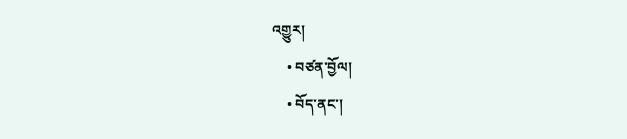འགྱུར།
    • བཙན་བྱོལ།
    • བོད་ནང་།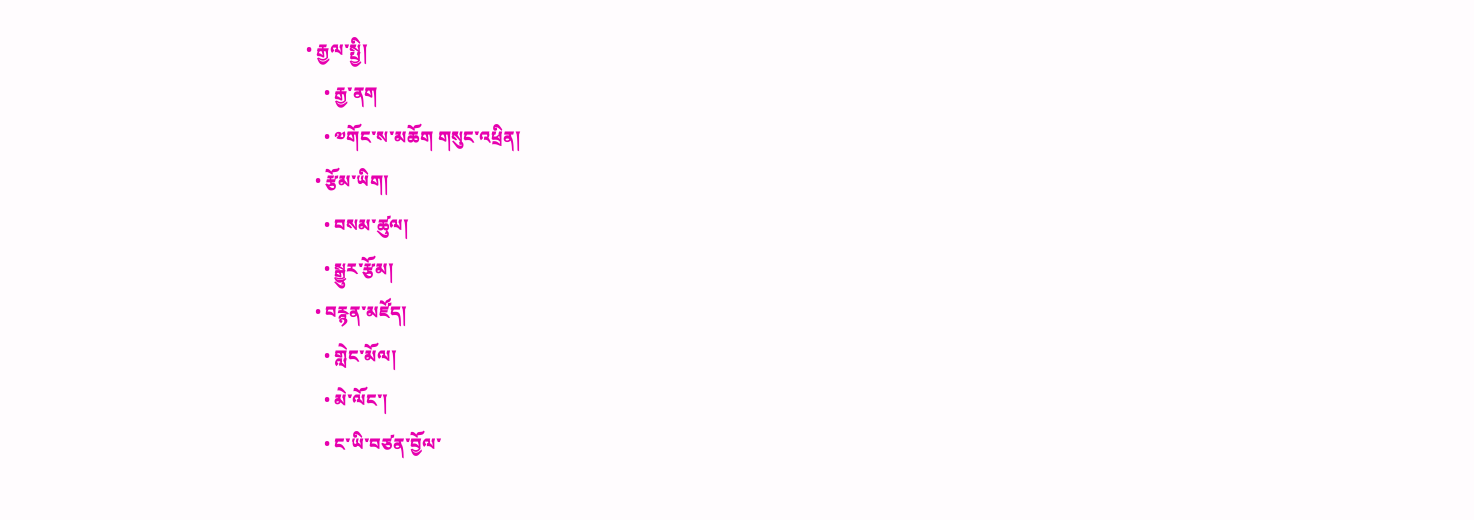• རྒྱལ་སྤྱི།
    • རྒྱ་ནག
    • ༧གོང་ས་མཆོག གསུང་འཕྲིན།
  • རྩོམ་ཡིག།
    • བསམ་ཚུལ།
    • སྒྱུར་རྩོམ།
  • བརྙན་མཛོད།
    • གླེང་མོལ།
    • མེ་ལོང་།
    • ང་ཡི་བཙན་བྱོལ་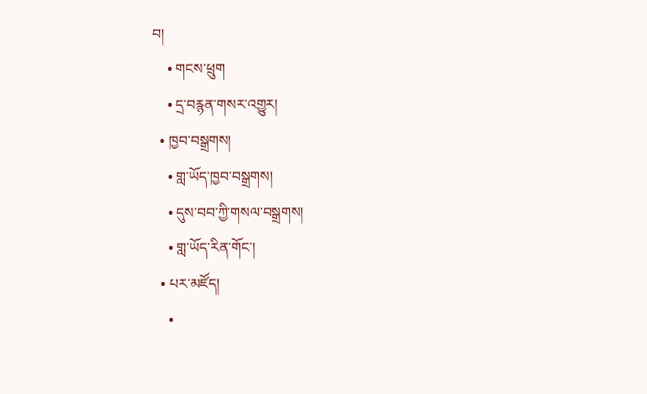བ།
    • གངས་ཕྲུག
    • དྲ་བརྙན་གསར་འགྱུར།
  • ཁྱབ་བསྒྲགས།
    • གླ་ཡོད་ཁྱབ་བསྒྲགས།
    • དུས་བབ་ཀྱི་གསལ་བསྒྲགས།
    • གླ་ཡོད་རིན་གོང་།
  • པར་མཛོད།
    •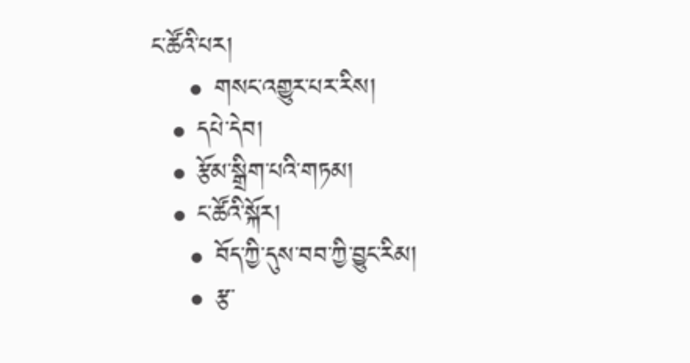ང་ཚོའི་པར།
    • གསང་འགྱུར་པར་རིས།
  • དཔེ་དེབ།
  • རྩོམ་སྒྲིག་པའི་གཏམ།
  • ང་ཚོའི་སྐོར།
    • བོད་ཀྱི་དུས་བབ་ཀྱི་བྱུང་རིམ།
    • རྩ་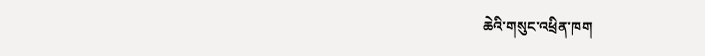ཆེའི་གསུང་འཕྲིན་ཁག